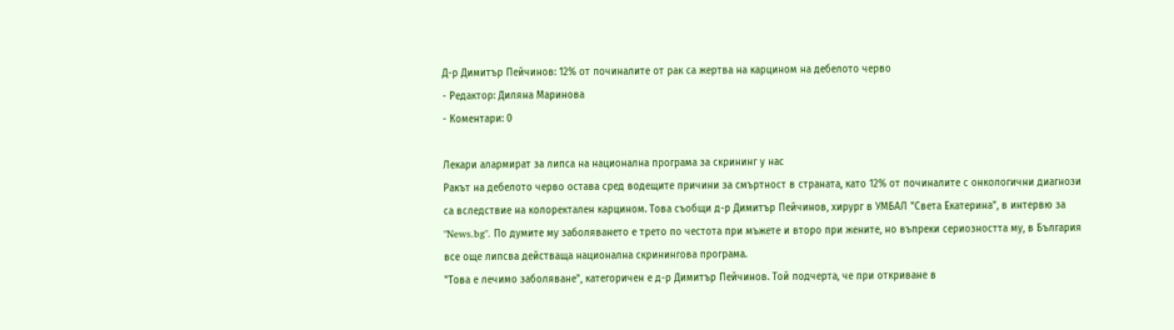Д-р Димитър Пейчинов: 12% от починалите от рак са жертва на карцином на дебелото черво
- Редактор: Диляна Маринова
- Коментари: 0

Лекари алармират за липса на национална програма за скрининг у нас
Ракът на дебелото черво остава сред водещите причини за смъртност в страната, като 12% от починалите с онкологични диагнози са вследствие на колоректален карцином. Това съобщи д-р Димитър Пейчинов, хирург в УМБАЛ "Света Екатерина", в интервю за "News.bg". По думите му заболяването е трето по честота при мъжете и второ при жените, но въпреки сериозността му, в България все още липсва действаща национална скринингова програма.
"Това е лечимо заболяване", категоричен е д-р Димитър Пейчинов. Той подчерта, че при откриване в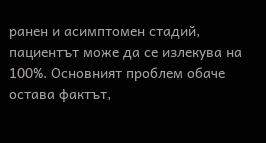ранен и асимптомен стадий, пациентът може да се излекува на 100%. Основният проблем обаче остава фактът,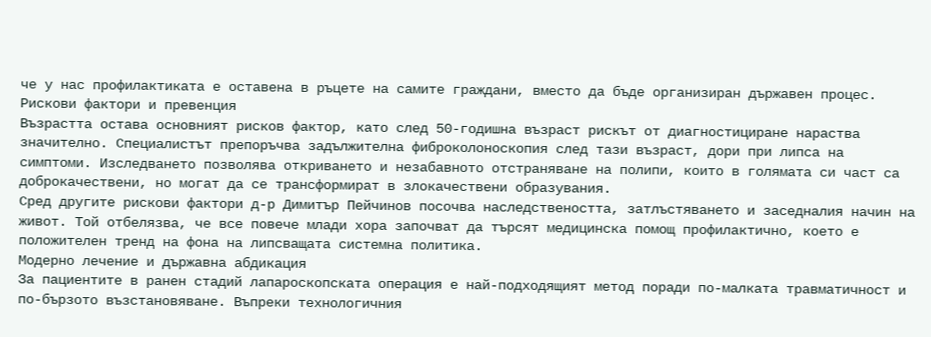че у нас профилактиката е оставена в ръцете на самите граждани, вместо да бъде организиран държавен процес.
Рискови фактори и превенция
Възрастта остава основният рисков фактор, като след 50-годишна възраст рискът от диагностициране нараства значително. Специалистът препоръчва задължителна фиброколоноскопия след тази възраст, дори при липса на симптоми. Изследването позволява откриването и незабавното отстраняване на полипи, които в голямата си част са доброкачествени, но могат да се трансформират в злокачествени образувания.
Сред другите рискови фактори д-р Димитър Пейчинов посочва наследствеността, затлъстяването и заседналия начин на живот. Той отбелязва, че все повече млади хора започват да търсят медицинска помощ профилактично, което е положителен тренд на фона на липсващата системна политика.
Модерно лечение и държавна абдикация
За пациентите в ранен стадий лапароскопската операция е най-подходящият метод поради по-малката травматичност и по-бързото възстановяване. Въпреки технологичния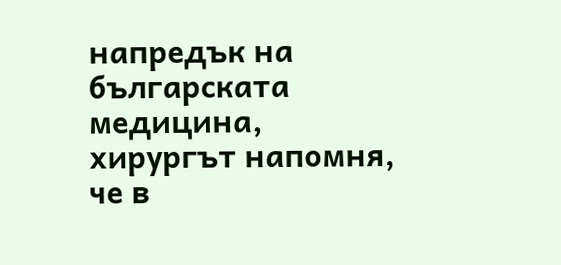напредък на българската медицина, хирургът напомня, че в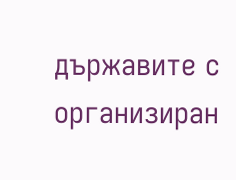държавите с организиран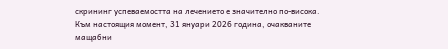скрининг успеваемостта на лечението е значително по-висока.
Към настоящия момент, 31 януари 2026 година, очакваните мащабни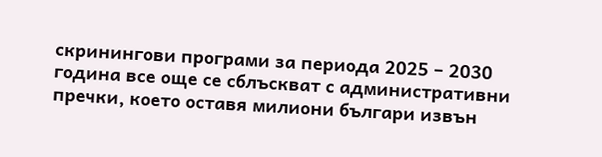скринингови програми за периода 2025 – 2030 година все още се сблъскват с административни пречки, което оставя милиони българи извън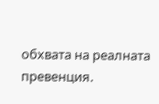обхвата на реалната превенция.